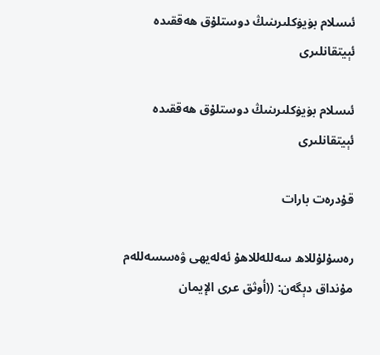ئىسلام بۈيۈكلىرىنىڭ دوستلۇق ھەققىدە ئېيتقانلىرى

ئىسلام بۈيۈكلىرىنىڭ دوستلۇق ھەققىدە ئېيتقانلىرى

قۇدرەت بارات

رەسۇلۇللاھ سەللەللاھۇ ئەلەيھى ۋەسسەللەم مۇنداق دېگەن: ((أوثق عرى الإيمان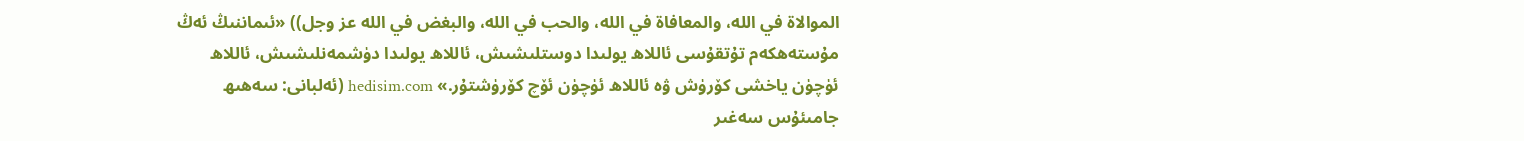الموالاة في الله، والمعافاة في الله، والحب في الله، والبغض في الله عز وجل)) «ئىماننىڭ ئەڭ مۇستەھكەم تۇتقۇسى ئاللاھ يولىدا دوستلىشىش، ئاللاھ يولىدا دۈشمەنلىشىش، ئاللاھ ئۈچۈن ياخشى كۆرۈش ۋە ئاللاھ ئۈچۈن ئۆچ كۆرۈشتۇر.» hedisim.com (ئەلبانى: سەھىھ جامىئۇس سەغىر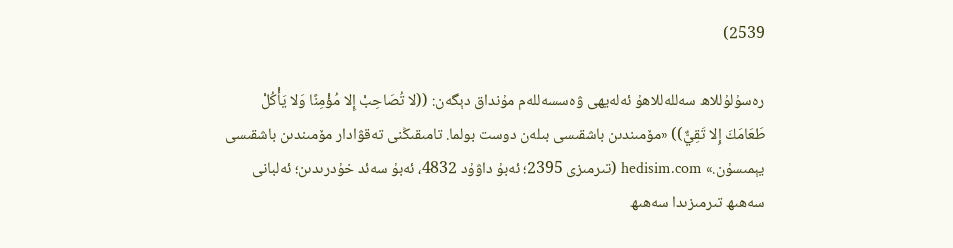2539)

رەسۇلۇللاھ سەللەللاھۇ ئەلەيھى ۋەسسەللەم مۇنداق دېگەن: ((لا تُصَاحِبْ إِلا مُؤْمِنًا وَلا يَأْكُلْ طَعَامَكَ إِلا تَقِيٌّ)) «مۆمىندىن باشقىسى بىلەن دوست بولما. تامىقىڭنى تەقۋادار مۆمىندىن باشقىسى يېمىسۇن.» hedisim.com (تىرمىزى 2395؛ ئەبۇ داۋۇد 4832، ئەبۇ سەئد خۇدرىدىن؛ ئەلبانى سەھىھ تىرمىزىدا سەھىھ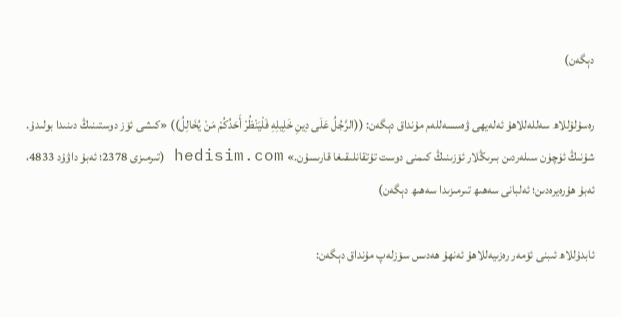دېگەن)

رەسۇلۇللاھ سەللەللاھۇ ئەلەيھى ۋەسسەللەم مۇنداق دېگەن: ((الرَّجُلُ عَلَى دِينِ خَلِيلِهِ فَلْيَنْظُرْ أَحَدُكُمْ مَنْ يُخَالِلُ)) «كىشى ئۆز دوستىنىڭ دىنىدا بولىدۇ. شۇنىڭ ئۈچۈن سىلەردىن بىرىڭلار ئۆزىنىڭ كىمنى دوست تۇتقانلىقىغا قارىسۇن.» hedisim.com (تىرمىزى 2378؛ ئەبۇ داۋۇد 4833، ئەبۇ ھۇرەيرەدىن؛ ئەلبانى سەھىھ تىرمىزىدا سەھىھ دېگەن)

ئابدۇللاھ ئىبنى ئۆمەر رەزىيەللاھۇ ئەنھۇ ھەدىس سۆزلەپ مۇنداق دېگەن: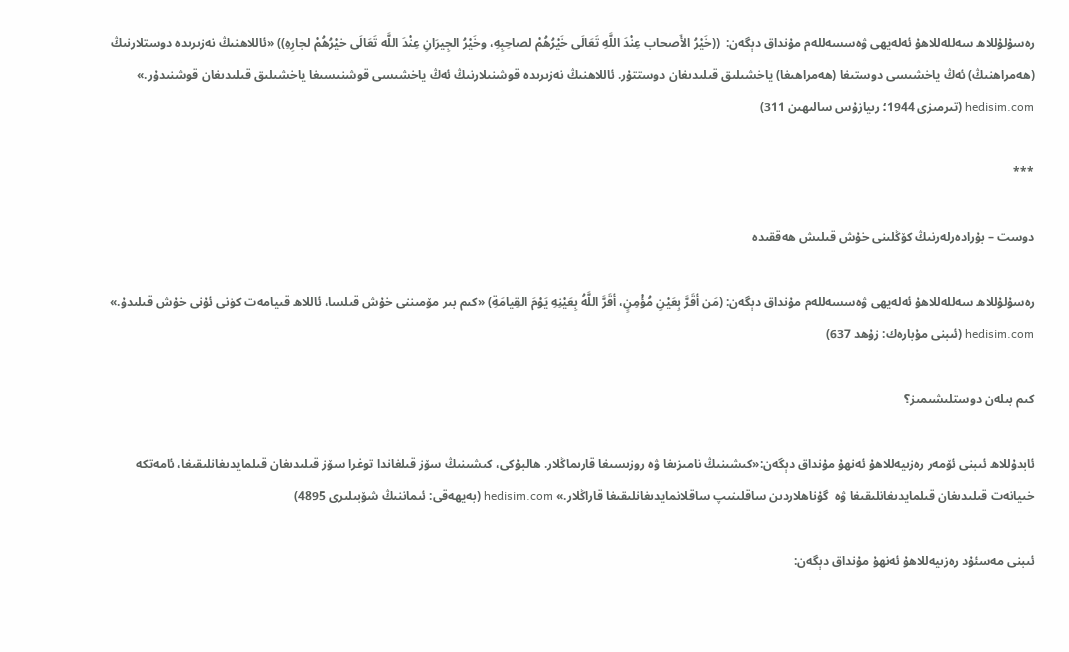رەسۇلۇللاھ سەللەللاھۇ ئەلەيھى ۋەسسەللەم مۇنداق دېگەن:  ((خَيْرُ الأَصحاب عِنْدَ اللَّهِ تَعَالَى خَيْرُهُمْ لصاحِبِهِ، وخَيْرُ الجِيرَانِ عِنْدَ اللَّه تَعَالَى خيْرُهُمْ لجارِهِ)) «ئاللاھنىڭ نەزىرىدە دوستلارنىڭ (ھەمراھنىڭ) ئەڭ ياخشىسى دوستىغا (ھەمراھىغا) ياخشىلىق قىلىدىغان دوستتۇر. ئاللاھنىڭ نەزىرىدە قوشنىلارنىڭ ئەڭ ياخشىسى قوشنىسىغا ياخشىلىق قىلىدىغان قوشنىدۇر.» hedisim.com (تىرمىزى 1944؛ رىيازۇس سالىھىن 311)

***

دوست – بۇرادەرلەرنىڭ كۆڭلىنى خۇش قىلىش ھەققىدە

رەسۇلۇللاھ سەللەللاھۇ ئەلەيھى ۋەسسەللەم مۇنداق دېگەن: (مَن أقَرَّ بِعَيْنِ مُؤْمِنٍ، أقَرَّ اللَّهُ بِعَيْنِهِ يَوْمَ القِيامَةِ) «كىم بىر مۆمىننى خۇش قىلسا، ئاللاھ قىيامەت كۈنى ئۇنى خۇش قىلىدۇ.» hedisim.com (ئىبنى مۇبارەك: زۇھد 637)

كىم بىلەن دوستلىشىمىز؟

ئابدۇللاھ ئىبنى ئۆمەر رەزىيەللاھۇ ئەنھۇ مۇنداق دېگەن:«كىشىنىڭ نامىزىغا ۋە روزىسىغا قارىماڭلار. ھالبۇكى، كىشىنىڭ سۆز قىلغاندا توغرا سۆز قىلىدىغان قىلمايدىغانلىقىغا، ئامەتكە خىيانەت قىلىدىغان قىلمايدىغانلىقىغا ۋە  گۇناھلاردىن ساقلىنىپ ساقلانمايدىغانلىقىغا قاراڭلار.» hedisim.com (بەيھەقى: ئىماننىڭ شۆبىلىرى 4895)

ئىبنى مەسئۇد رەزىيەللاھۇ ئەنھۇ مۇنداق دېگەن: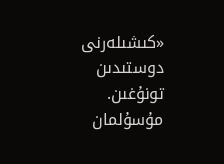«كىشىلەرنى دوستىدىن تونۇغىن. مۇسۇلمان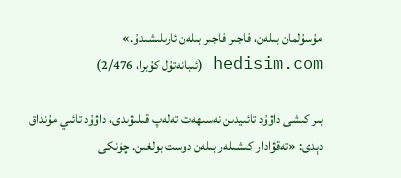مۇسۇلمان بىلەن، فاجىر فاجىر بىلەن ئارىلىشىدۇ.» hedisim.com (ئىبانەتۇل كۇبرا، 2/476)

بىر كىشى داۋۇد تائىيدىن نەسىھەت تەلەپ قىلىۋىدى، داۋۇد تائىي مۇنداق دېدى: «تەقۋادار كىشىلەر بىلەن دوست بولغىن. چۈنكى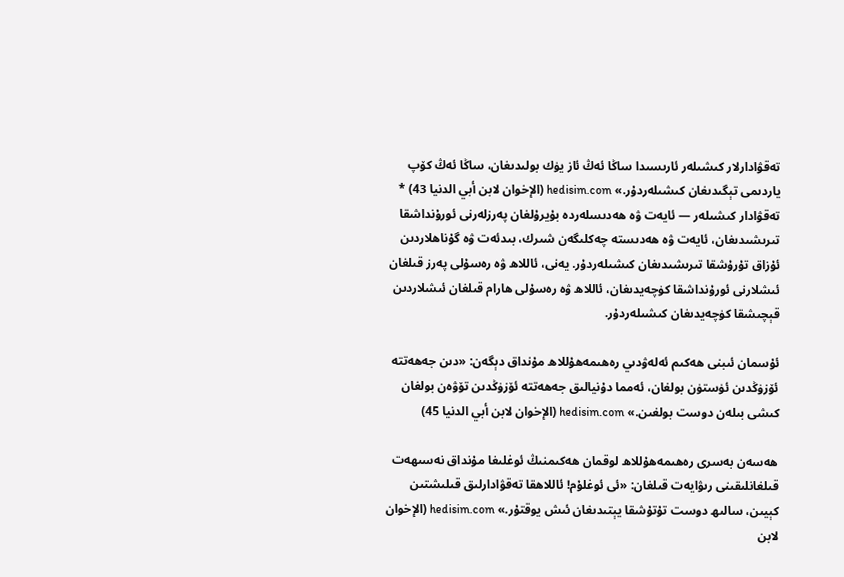تەقۋادارلار كىشىلەر ئارىسىدا ساڭا ئەڭ ئاز يۈك بولىدىغان، ساڭا ئەڭ كۆپ ياردىمى تېگىدىغان كىشىلەردۇر.» hedisim.com (الإخوان لابن أبي الدنيا 43) * تەقۋادار كىشىلەر — ئايەت ۋە ھەدىسلەردە بۇيرۇلغان پەرزلەرنى ئورۇنداشقا تىرىشىدىغان، ئايەت ۋە ھەدىستە چەكلىگەن شىرك، بىدئەت ۋە گۇناھلاردىن ئۇزاق تۇرۇشقا تىرىشىدىغان كىشىلەردۇر. يەنى، ئاللاھ ۋە رەسۇلى پەرز قىلغان ئىشلارنى ئورۇنداشقا كۈچەيدىغان، ئاللاھ ۋە رەسۇلى ھارام قىلغان ئىشلاردىن قېچىشقا كۈچەيدىغان كىشىلەردۇر.

ئۇسمان ئىبنى ھەكىم ئەلەۋدىي رەھىمەھۇللاھ مۇنداق دېگەن: «دىن جەھەتتە ئۆزۈڭدىن ئۈستۈن بولغان، ئەمما دۇنيالىق جەھەتتە ئۆزۈڭدىن تۆۋەن بولغان كىشى بىلەن دوست بولغىن.» hedisim.com (الإخوان لابن أبي الدنيا 45)

ھەسەن بەسرى رەھىمەھۇللاھ لوقمان ھەكىمنىڭ ئوغلىغا مۇنداق نەسىھەت قىلغانلىقىنى رىۋايەت قىلغان: «ئى ئوغلۇم! ئاللاھقا تەقۋادارلىق قىلىشتىن كېيىن، سالىھ دوست تۇتۇشقا يېتىدىغان ئىش يوقتۇر.» hedisim.com (الإخوان لابن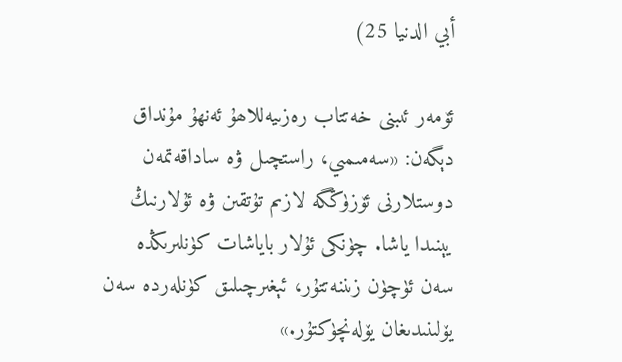أبي الدنيا 25)

ئۆمەر ئىبنى خەتتاب رەزىيەللاھۇ ئەنھۇ مۇنداق دېگەن: «سەمىمىي، راستچىل ۋە ساداقەتمەن دوستلارنى ئۆزۈڭگە لازىم تۇتقىن ۋە ئۇلارنىڭ يېنىدا ياشا. چۈنكى ئۇلار باياشات كۈنلىرىڭدە سەن ئۈچۈن زىننەتتۇر، ئېغىرچىلىق كۈنلەردە سەن يۆلىنىدىغان يۆلەنچۈكتۇر.»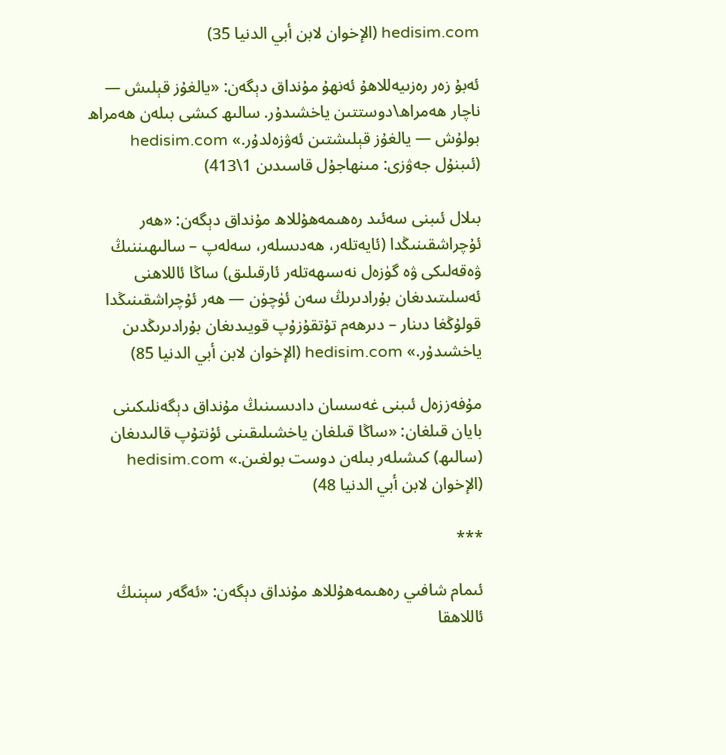hedisim.com (الإخوان لابن أبي الدنيا 35)

ئەبۇ زەر رەزىيەللاھۇ ئەنھۇ مۇنداق دېگەن: «يالغۇز قېلىش — ناچار ھەمراھ\دوستتىن ياخشىدۇر. سالىھ كىشى بىلەن ھەمراھ بولۇش — يالغۇز قېلىشتىن ئەۋزەلدۇر.» hedisim.com (ئىبنۇل جەۋزى: مىنھاجۇل قاسىدىن 1\413)

بىلال ئىبنى سەئىد رەھىمەھۇللاھ مۇنداق دېگەن: «ھەر ئۇچراشقىنىڭدا (ئايەتلەر، ھەدىسلەر، سەلەپ – سالىھىننىڭ ۋەقەلىكى ۋە گۈزەل نەسىھەتلەر ئارقىلىق) ساڭا ئاللاھنى ئەسلىتىدىغان بۇرادىرىڭ سەن ئۈچۈن — ھەر ئۇچراشقىنىڭدا قولۇڭغا دىنار – دىرھەم تۇتقۇزۇپ قويىدىغان بۇرادىرىڭدىن ياخشىدۇر.» hedisim.com (الإخوان لابن أبي الدنيا 85)

مۇفەززەل ئىبنى غەسسان دادىسىنىڭ مۇنداق دېگەنلىكىنى بايان قىلغان: «ساڭا قىلغان ياخشىلىقىنى ئۇنتۇپ قالىدىغان (سالىھ) كىشىلەر بىلەن دوست بولغىن.» hedisim.com (الإخوان لابن أبي الدنيا 48)

***

ئىمام شافىي رەھىمەھۇللاھ مۇنداق دېگەن: «ئەگەر سېنىڭ ئاللاھقا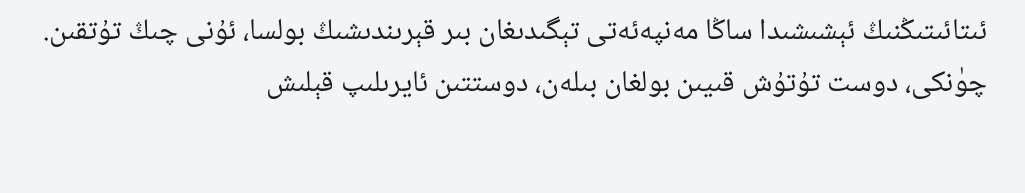ئىتائىتىڭنىڭ ئېشىشىدا ساڭا مەنپەئەتى تېگىدىغان بىر قېرىندىشىڭ بولسا، ئۇنى چىڭ تۇتقىن. چۈنكى، دوست تۇتۇش قىيىن بولغان بىلەن، دوستتىن ئايرىلىپ قېلىش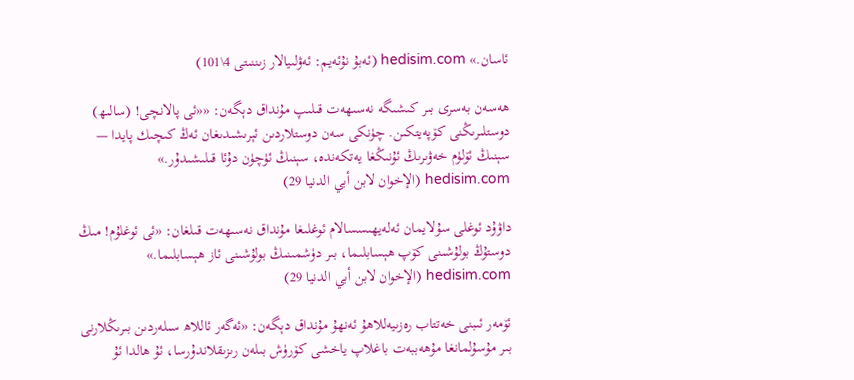ئاسان.» hedisim.com (ئەبۇ نۇئەيم: ئەۋلىيالار زىننىتى 4\101)

ھەسەن بەسرى بىر كىشىگە نەسىھەت قىلىپ مۇنداق دېگەن: ««ئى پالانچى! (سالىھ) دوستلىرىڭنى كۆپەيتكىن. چۈنكى سەن دوستلاردىن ئېرىشىدىغان ئەڭ كىچىك پايدا — سېنىڭ ئۆلۈم خەۋىرىڭ ئۇنىڭغا يەتكەندە، سېنىڭ ئۈچۈن دۇئا قىلىشىدۇر.» hedisim.com (الإخوان لابن أبي الدنيا 29)

داۋۇد ئوغلى سۇلايمان ئەلەيھىسسالام ئوغلىغا مۇنداق نەسىھەت قىلغان: «ئى ئوغلۇم! مىڭ دوستۇڭ بولۇشىنى كۆپ ھېسابلىما، بىر دۈشمىنىڭ بولۇشىنى ئاز ھېسابلىما.» hedisim.com (الإخوان لابن أبي الدنيا 29)

ئۆمەر ئىبنى خەتتاب رەزىيەللاھۇ ئەنھۇ مۇنداق دېگەن: «ئەگەر ئاللاھ سىلەردىن بىرىڭلارنى بىر مۇسۇلمانغا مۇھەببەت باغلاپ ياخشى كۆرۈش بىلەن رىزىقلاندۇرسا، ئۇ ھالدا ئۇ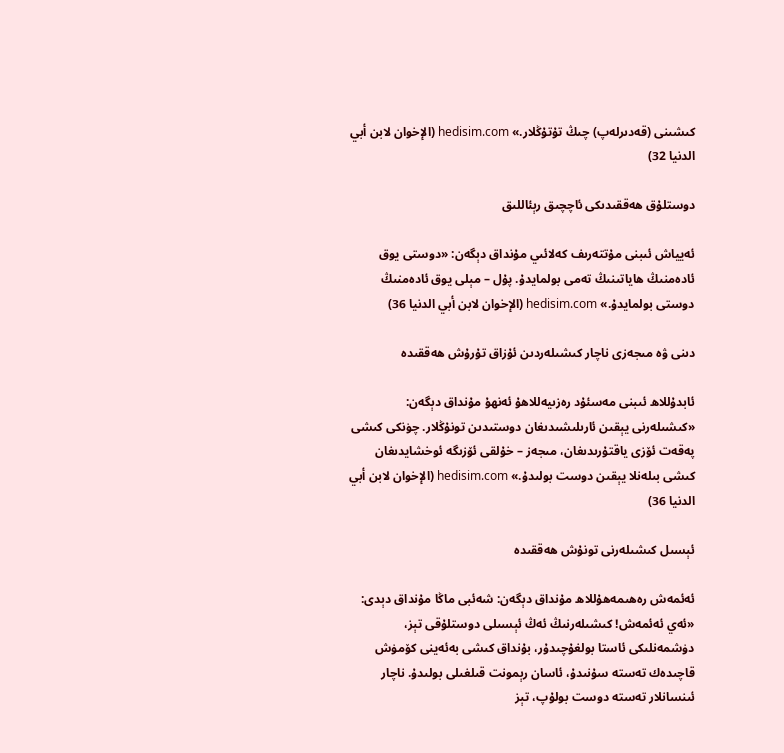كىشىنى (قەدىرلەپ) چىڭ تۇتۇڭلار.» hedisim.com (الإخوان لابن أبي الدنيا 32)

دوستلۇق ھەققىدىكى ئاچچىق رېئاللىق

ئەيياش ئىبنى مۇتتەرىف كەلائىي مۇنداق دېگەن: «دوستى يوق ئادەمنىڭ ھاياتىنىڭ تەمى بولمايدۇ. پۇل – مېلى يوق ئادەمنىڭ دوستى بولمايدۇ.» hedisim.com (الإخوان لابن أبي الدنيا 36)

دىنى ۋە مىجەزى ناچار كىشىلەردىن ئۇزاق تۇرۇش ھەققىدە

ئابدۇللاھ ئىبنى مەسئۇد رەزىيەللاھۇ ئەنھۇ مۇنداق دېگەن: «كىشىلەرنى يېقىن ئارىلىشىدىغان دوستىدىن تونۇڭلار. چۈنكى كىشى پەقەت ئۆزى ياقتۇرىدىغان، مىجەز – خۇلقى ئۆزىگە ئوخشايدىغان كىشى بىلەنلا يېقىن دوست بولىدۇ.» hedisim.com (الإخوان لابن أبي الدنيا 36)

ئېسىل كىشىلەرنى تونۇش ھەققىدە

ئەئمەش رەھىمەھۇللاھ مۇنداق دېگەن: شەئبى ماڭا مۇنداق دېدى: «ئەي ئەئمەش! كىشىلەرنىڭ ئەڭ ئېسىلى دوستلۇقى تېز، دۈشمەنلىكى ئاستا بولغۇچىدۇر، بۇنداق كىشى بەئەينى كۆمۈش قاچىدەك تەستە سۇنىدۇ، ئاسان رېمونت قىلغىلى بولىدۇ. ناچار ئىنسانلار تەستە دوست بولۇپ، تېز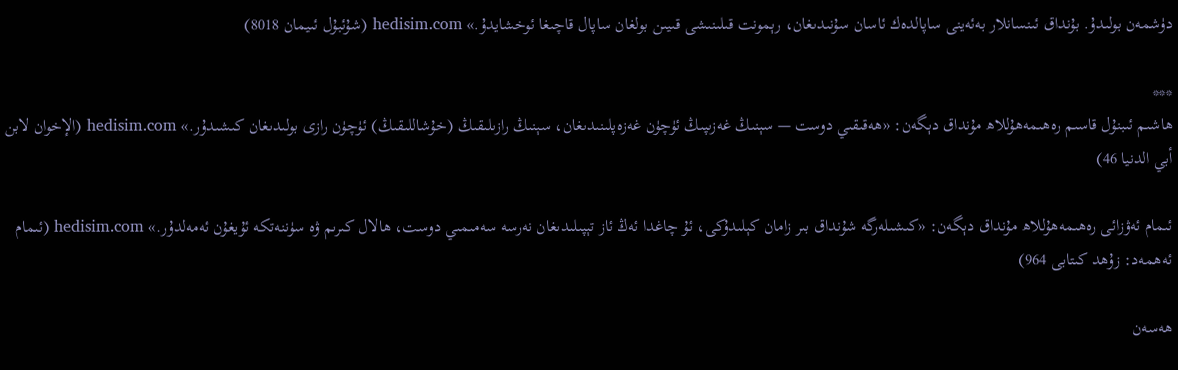دۈشمەن بولىدۇ. بۇنداق ئىنسانلار بەئەينى ساپالدەك ئاسان سۇنىدىغان، رېمونت قىلىنىشى قىيىن بولغان ساپال قاچىغا ئوخشايدۇ.» hedisim.com (شۇئبۇل ئىيمان 8018)

***
ھاشىم ئىبنۇل قاسىم رەھىمەھۇللاھ مۇنداق دېگەن: «ھەقىقىي دوست — سېنىڭ غەزىپىڭ ئۈچۈن غەزەپلىنىدىغان، سېنىڭ رازىلىقىڭ (خۇشاللىقىڭ) ئۈچۈن رازى بولىدىغان كىشىدۇر.» hedisim.com (الإخوان لابن أبي الدنيا 46)

ئىمام ئەۋزائى رەھىمەھۇللاھ مۇنداق دېگەن: «كىشىلەرگە شۇنداق بىر زامان كېلىدۇكى، ئۇ چاغدا ئەڭ ئاز تېپىلىدىغان نەرسە سەمىمىي دوست، ھالال كىرىم ۋە سۈننەتكە ئۇيغۇن ئەمەلدۇر.» hedisim.com (ئىمام ئەھمەد: زۇھد كىتابى 964)

ھەسەن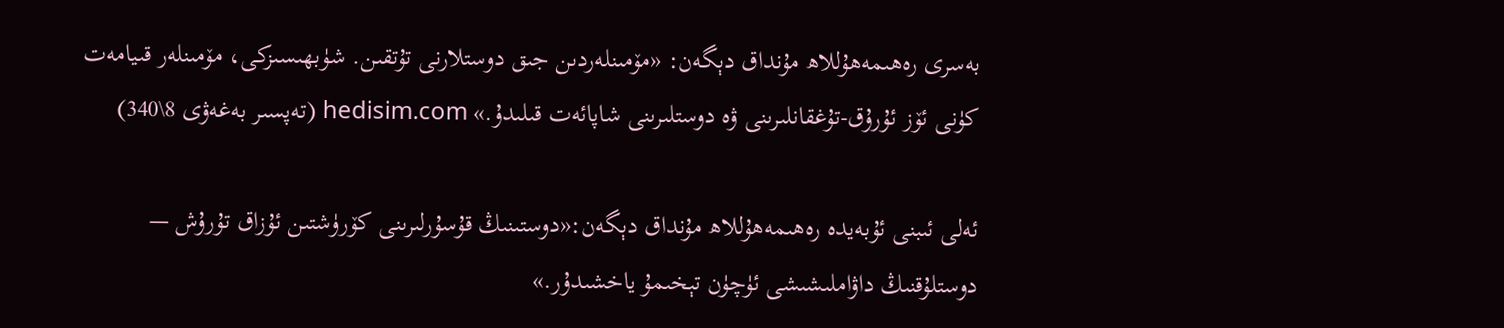بەسرى رەھىمەھۇللاھ مۇنداق دېگەن: «مۆمىنلەردىن جىق دوستلارنى تۇتقىن. شۈبھىسىزكى، مۆمىنلەر قىيامەت كۈنى ئۆز ئۇرۇق-تۇغقانلىرىنى ۋە دوستلىرىنى شاپائەت قىلىدۇ.» hedisim.com (تەپسىر بەغەۋى 8\340)

ئەلى ئىبنى ئۇبەيدە رەھىمەھۇللاھ مۇنداق دېگەن:«دوستىنىڭ قۇسۇرلىرىنى كۆرۈشتىن ئۇزاق تۇرۇش — دوستلۇقنىڭ داۋاملىشىشى ئۈچۈن تېخىمۇ ياخشىدۇر.»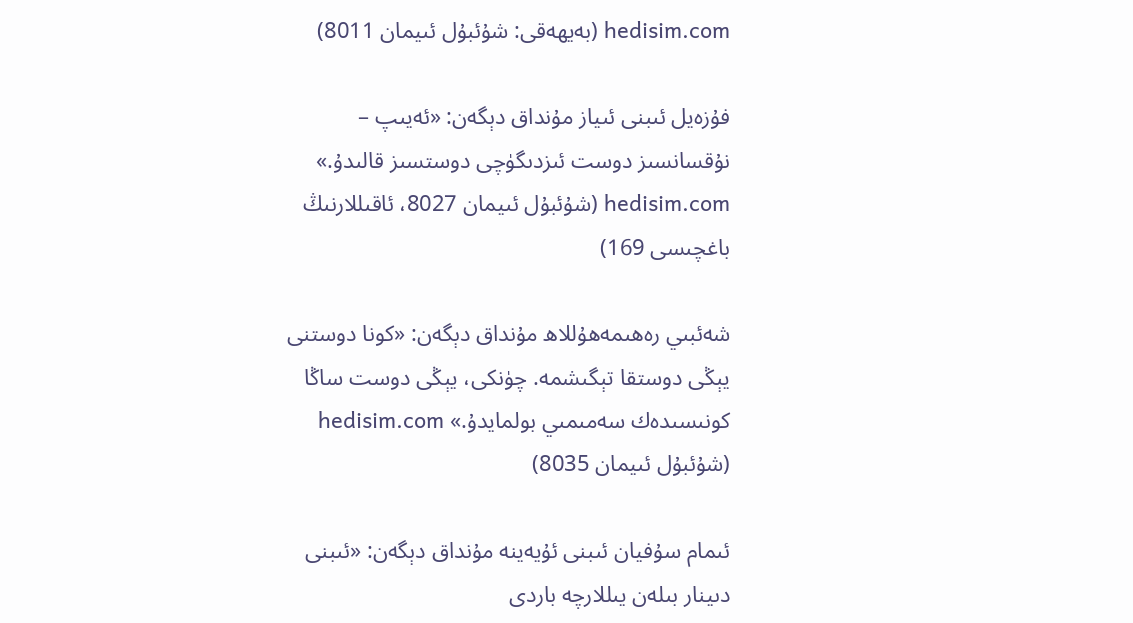hedisim.com (بەيھەقى: شۇئبۇل ئىيمان 8011)

فۇزەيل ئىبنى ئىياز مۇنداق دېگەن: «ئەيىپ – نۇقسانسىز دوست ئىزدىگۈچى دوستسىز قالىدۇ.» hedisim.com (شۇئبۇل ئىيمان 8027، ئاقىللارنىڭ باغچىسى 169)

شەئبىي رەھىمەھۇللاھ مۇنداق دېگەن: «كونا دوستنى يېڭى دوستقا تېگىشمە. چۈنكى، يېڭى دوست ساڭا كونىسىدەك سەمىمىي بولمايدۇ.» hedisim.com (شۇئبۇل ئىيمان 8035)

ئىمام سۇفيان ئىبنى ئۇيەينە مۇنداق دېگەن: «ئىبنى دىينار بىلەن يىللارچە باردى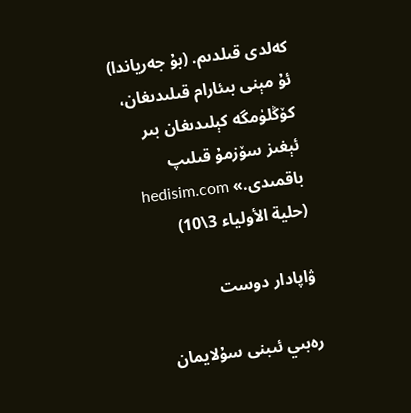كەلدى قىلدىم. (بۇ جەرياندا) ئۇ مېنى بىئارام قىلىدىغان، كۆڭلۈمگە كېلىدىغان بىر ئېغىز سۆزمۇ قىلىپ باقمىدى.» hedisim.com (حلية الأولياء 3\10)

ۋاپادار دوست

رەبىي ئىبنى سۇلايمان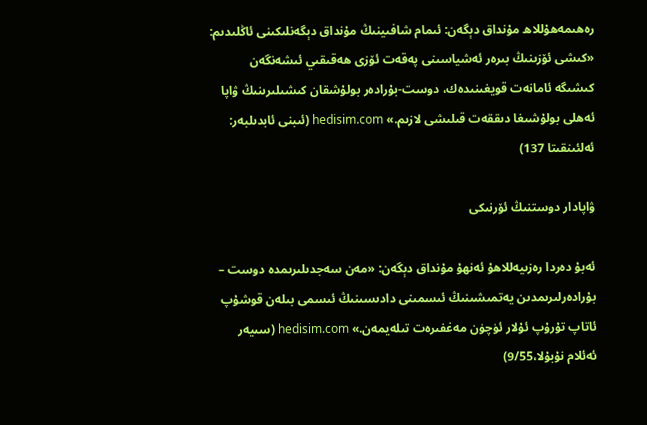رەھىمەھۇللاھ مۇنداق دېگەن: ئىمام شافىينىڭ مۇنداق دېگەنلىكىنى ئاڭلىدىم: «كىشى ئۆزىنىڭ بىرەر ئەشياسىنى پەقەت ئۆزى ھەقىقىي ئىشەنگەن كىشىگە ئامانەت قويغىنىدەك، دوست-بۇرادەر بولۇشقان كىشىلىرىنىڭ ۋاپا ئەھلى بولۇشىغا دىققەت قىلىشى لازىم.» hedisim.com (ئىبنى ئابدىلبەر: ئەلئىنقىتا 137)

ۋاپادار دوستنىڭ ئۆرنىكى

ئەبۇ دەردا رەزىيەللاھۇ ئەنھۇ مۇنداق دېگەن: «مەن سەجدىلىرىمدە دوست – بۇرادەرلىرىمدىن يەتمىشىنىڭ ئىسمىنى دادىسىنىڭ ئىسمى بىلەن قوشۇپ ئاتاپ تۇرۇپ ئۇلار ئۈچۈن مەغفىرەت تىلەيمەن.» hedisim.com (سىيەر ئەئلام نۇبۇلا،9/55)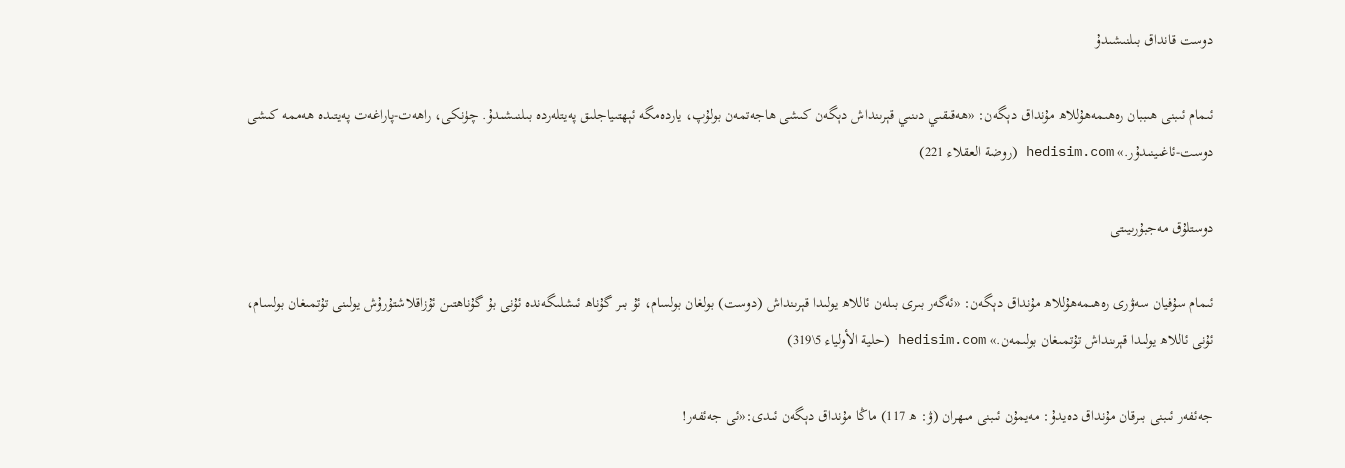دوست قانداق بىلنىشىدۇ

ئىمام ئىبنى ھىببان رەھىمەھۇللاھ مۇنداق دېگەن: «ھەقىقىي دىنىي قېرىنداش دېگەن كىشى ھاجەتمەن بولۇپ، ياردەمگە ئېھتىياجلىق پەيتلەردە بىلنىشىدۇ. چۈنكى، راھەت-پاراغەت پەيتىدە ھەممە كىشى دوست-ئاغىينىدۇر.» hedisim.com (روضة العقلاء 221)

دوستلۇق مەجبۇرىيىتى

ئىمام سۇفيان سەۋرى رەھىمەھۇللاھ مۇنداق دېگەن: «ئەگەر بىرى بىلەن ئاللاھ يولىدا قېرىنداش (دوست) بولغان بولسام، ئۇ بىر گۇناھ ئىشلىگەندە ئۇنى بۇ گۇناھتىن ئۇزاقلاشتۇرۇش يولىنى تۇتمىغان بولسام، ئۇنى ئاللاھ يولىدا قېرىنداش تۇتمىغان بولىمەن.» hedisim.com (حلية الأولياء 5\319)

جەئفەر ئىبنى بىرقان مۇنداق دەيدۇ: مەيمۇن ئىبنى مىھران (ۋ: ھ 117) ماڭا مۇنداق دېگەن ئىدى:«ئى جەئفەر!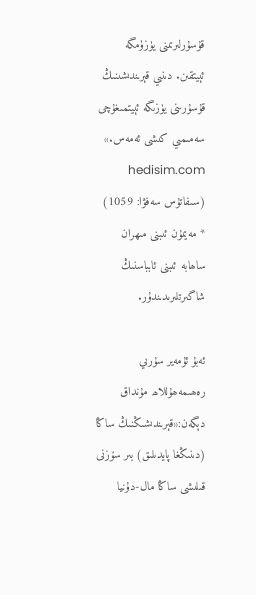قۇسۇرلىرىمنى يۈزۈمگە ئېيتقىن. دىنىي قېرىندىشىنىڭ قۇسۇرىنى يۈزىگە ئېيتمىغۇچى سەمىمىي كىشى ئەمەس.» hedisim.com (سىفاتۇس سەفۋا: 1059) * مەيمۇن ئىبنى مىھران ساھابە ئىبنى ئابباسنىڭ شاگىرتلىرىدىندۇر.

ئەبۇ ئۇمەير سۇرىي رەھىمەھۇللاھ مۇنداق دېگەن:«قېرىندىشىڭنىڭ ساڭا (دىنىڭغا پايدىلىق) بىر سۆزنى قىلىشى ساڭا مال-دۇنيا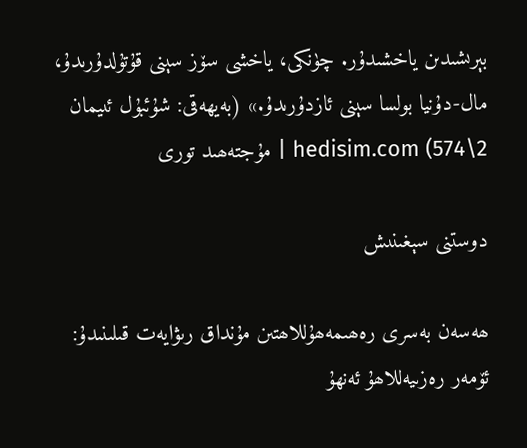بېرىشىدىن ياخشىدۇر. چۈنكى، ياخشى سۆز سېنى قۇتۇلدۇرىدۇ، مال-دۇنيا بولسا سېنى ئازدۇرىدۇ.» (بەيھەقى: شۇئبۇل ئىيمان 2\574) hedisim.com | مۇجتەھىد تورى

دوستنى سېغىنىش

ھەسەن بەسرى رەھىمەھۇللاھتىن مۇنداق رىۋايەت قىلىنىدۇ:  ئۆمەر رەزىيەللاھۇ ئەنھۇ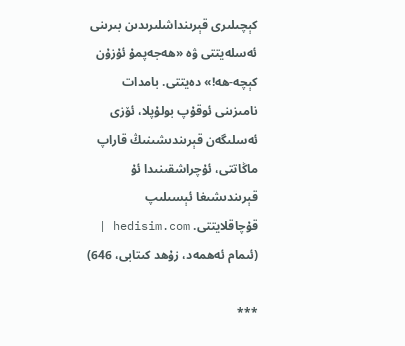كېچىلىرى قېرىنداشلىرىدىن بىرىنى ئەسلەيتتى ۋە «ھەجەپمۇ ئۇزۇن كېچە-ھە!» دەيتتى. بامدات نامىزىنى ئوقۇپ بولۇپلا، ئۆزى ئەسلىگەن قېرىندىشىنىڭ قاراپ ماڭاتتى، ئۇچراشقىنىدا ئۇ قېرىندىشىغا ئېسىلىپ قۇچاقلايتتى. hedisim.com | (ئىمام ئەھمەد، زۇھد كىتابى، 646)

***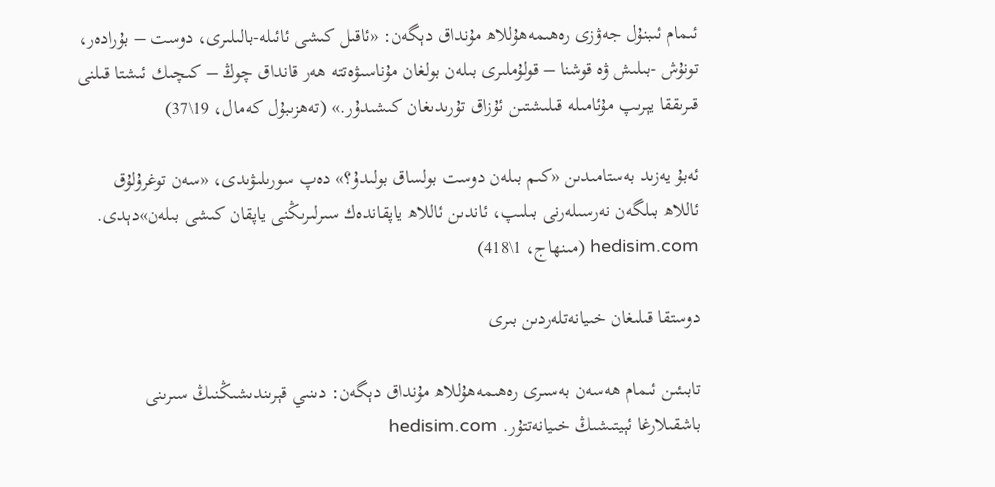ئىمام ئىبنۇل جەۋزى رەھىمەھۇللاھ مۇنداق دېگەن: «ئاقىل كىشى ئائىلە-بالىلىرى، دوست – بۇرادەر، تونۇش -بىلىش ۋە قوشنا – قولۇملىرى بىلەن بولغان مۇناسىۋەتتە ھەر قانداق چوڭ – كىچىك ئىشتا قىلنى قىرىققا يېرىپ مۇئامىلە قىلىشتىن ئۇزاق تۇرىدىغان كىشىدۇر.» (تەھزىبۇل كەمال، 19\37)

ئەبۇ يەزىد بەستامىدىن «كىم بىلەن دوست بولساق بولىدۇ؟» دەپ سورىلىۋىدى، «سەن توغرۇلۇق ئاللاھ بىلگەن نەرسىلەرنى بىلىپ، ئاندىن ئاللاھ ياپقاندەك سىرلىرىڭنى ياپقان كىشى بىلەن»دېدى. hedisim.com (مىنھاج، 1\418)

دوستقا قىلىغان خىيانەتلەردىن بىرى

تابىئىن ئىمام ھەسەن بەسىرى رەھىمەھۇللاھ مۇنداق دېگەن: دىنىي قېرىندىشىڭنىڭ سىرىنى باشقىلارغا ئېيتىشىڭ خىيانەتتۇر. hedisim.com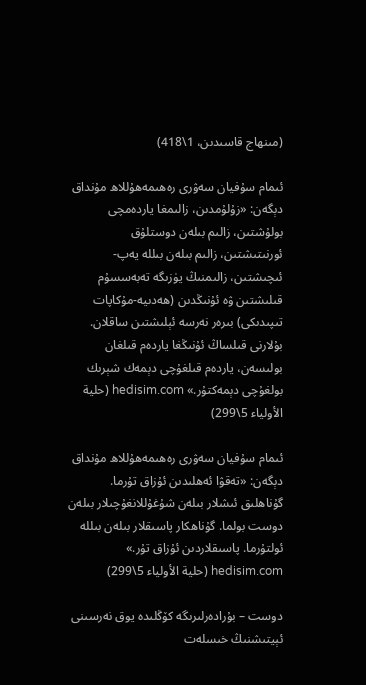(مىنھاج قاسىدىن، 1\418)

ئىمام سۇفيان سەۋرى رەھىمەھۇللاھ مۇنداق دېگەن: «زۇلۇمدىن، زالىمغا ياردەمچى بولۇشتىن، زالىم بىلەن دوستلۇق ئورنىتىشتىن، زالىم بىلەن بىللە يەپ-ئىچىشتىن، زالىمنىڭ يۈزىگە تەبەسسۇم قىلىشتىن ۋە ئۇنىڭدىن (ھەدىيە-مۇكاپات تىپىدىكى) بىرەر نەرسە ئېلىشتىن ساقلان. بۇلارنى قىلساڭ ئۇنىڭغا ياردەم قىلغان بولىسەن، ياردەم قىلغۇچى دېمەك شېرىك بولغۇچى دېمەكتۇر.» hedisim.com (حلية الأولياء 5\299)

ئىمام سۇفيان سەۋرى رەھىمەھۇللاھ مۇنداق دېگەن: «تەقۋا ئەھلىدىن ئۇزاق تۇرما. گۇناھلىق ئىشلار بىلەن شۇغۇللانغۇچىلار بىلەن دوست بولما. گۇناھكار پاسىقلار بىلەن بىللە ئولتۇرما. پاسىقلاردىن ئۇزاق تۇر.» hedisim.com (حلية الأولياء 5\299)

دوست – بۇرادەرلىرىگە كۆڭلىدە يوق نەرسىنى ئېيتىشنىڭ خىسلەت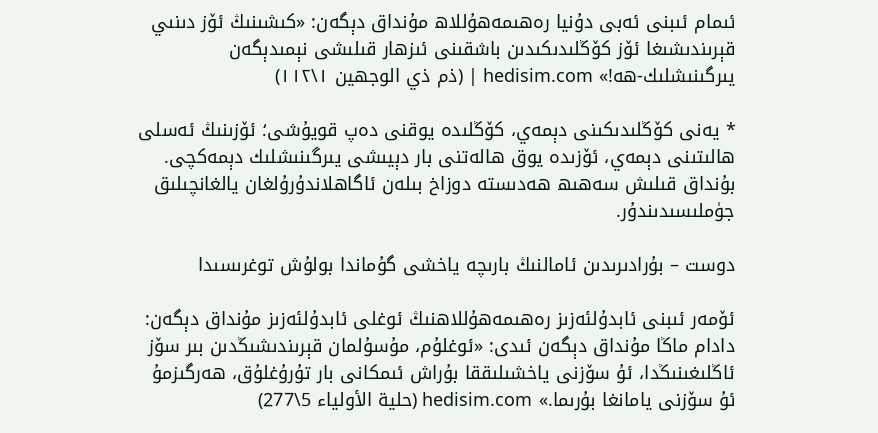ئىمام ئىبنى ئەبى دۇنيا رەھىمەھۇللاھ مۇنداق دېگەن: «كىشىنىڭ ئۆز دىنىي قېرىندىشىغا ئۆز كۆڭلىدىكىدىن باشقىنى ئىزھار قىلىشى نېمىدېگەن يىرگىنىشلىك-ھە!» hedisim.com | (ذم ذي الوجهين ١\١١٢)

* يەنى كۆڭلىدىكىنى دېمەي، كۆڭلىدە يوقنى دەپ قويۇشى؛ ئۆزىنىڭ ئەسلى ھالىتىنى دېمەي، ئۆزىدە يوق ھالەتنى بار دېيىشى يىرگىنىشلىك دېمەكچى. بۇنداق قىلىش سەھىھ ھەدىستە دوزاخ بىلەن ئاگاھلاندۇرۇلغان يالغانچىلىق جۈملىسىدىندۇر.

دوست – بۇرادىرىدىن ئامالنىڭ بارىچە ياخشى گۇماندا بولۇش توغرىسىدا

ئۆمەر ئىبنى ئابدۇلئەزىز رەھىمەھۇللاھنىڭ ئوغلى ئابدۇلئەزىز مۇنداق دېگەن: دادام ماڭا مۇنداق دېگەن ئىدى: «ئوغلۇم، مۇسۇلمان قېرىندىشىڭدىن بىر سۆز ئاڭلىغىنىڭدا، ئۇ سۆزنى ياخشىلىققا بۇراش ئىمكانى بار تۇرۇغلۇق، ھەرگىزمۇ ئۇ سۆزنى يامانغا بۇرىما.» hedisim.com (حلية الأولياء 5\277)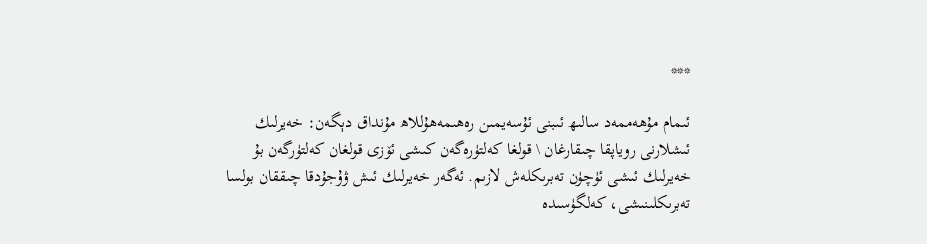***

ئىمام مۇھەممەد سالىھ ئىبنى ئۇسەيمىن رەھىمەھۇللاھ مۇنداق دېگەن: خەيرلىك ئىشلارنى روياپقا چىقارغان \ قولغا كەلتۈرەگەن كىشى ئۆزى قولغان كەلتۈرگەن بۇ خەيرلىك ئىشى ئۈچۈن تەبرىكلەش لازىم. ئەگەر خەيرلىك ئىش ۋۇجۇدقا چىققان بولسا تەبرىكلىنىشى، كەلگۈسىدە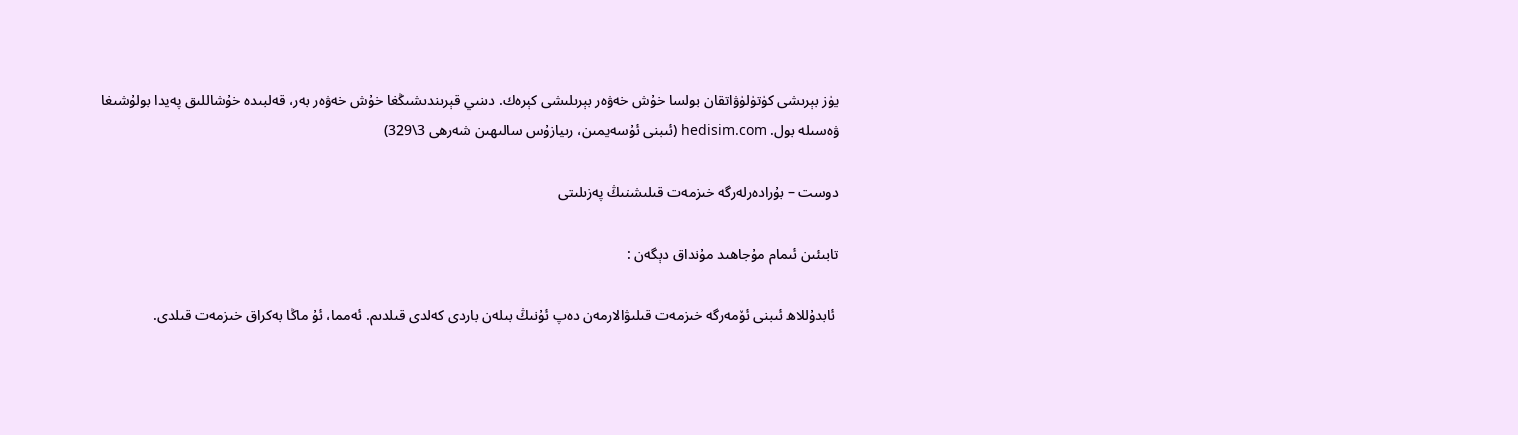يۈز بېرىشى كۈتۈلۈۋاتقان بولسا خۇش خەۋەر بېرىلىشى كېرەك. دىنىي قېرىندىشىڭغا خۇش خەۋەر بەر، قەلبىدە خۇشاللىق پەيدا بولۇشىغا ۋەسىلە بول. hedisim.com (ئىبنى ئۇسەيمىن، رىيازۇس سالىھىن شەرھى 3\329)

دوست – بۇرادەرلەرگە خىزمەت قىلىشنىڭ پەزىلىتى

تابىئىن ئىمام مۇجاھىد مۇنداق دېگەن :

 ئابدۇللاھ ئىبنى ئۆمەرگە خىزمەت قىلىۋالارمەن دەپ ئۇنىڭ بىلەن باردى كەلدى قىلدىم. ئەمما، ئۇ ماڭا بەكراق خىزمەت قىلدى.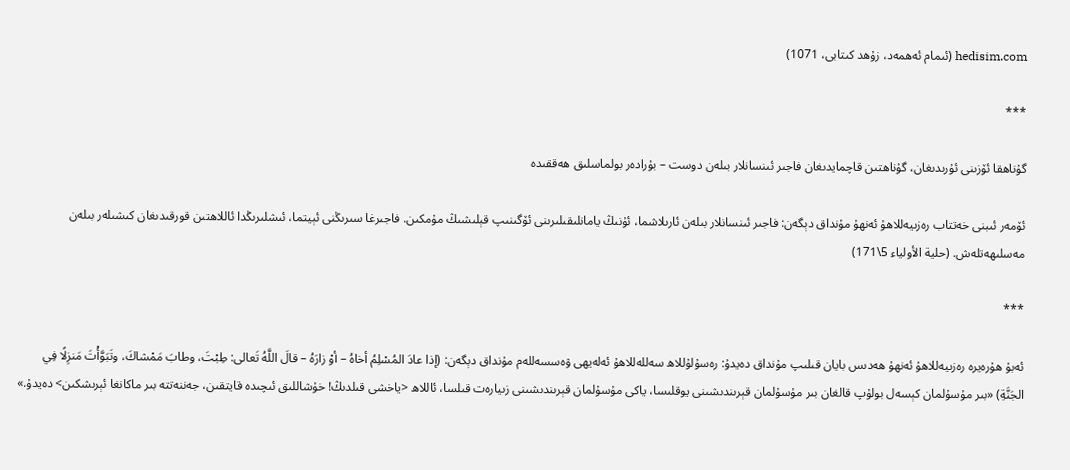hedisim.com (ئىمام ئەھمەد، زۇھد كىتابى، 1071)

***

گۇناھقا ئۆزىنى ئۇرىدىغان، گۇناھتىن قاچمايدىغان فاجىر ئىنسانلار بىلەن دوست – بۇرادەر بولماسلىق ھەققىدە

ئۆمەر ئىبنى خەتتاب رەزىيەللاھۇ ئەنھۇ مۇنداق دېگەن: فاجىر ئىنسانلار بىلەن ئارىلاشما، ئۇنىڭ يامانلىقىلىرىنى ئۆگىنىپ قېلىشىڭ مۇمكىن. فاجىرغا سىرىڭنى ئېيتما، ئىشلىرىڭدا ئاللاھتىن قورقىدىغان كىشىلەر بىلەن مەسلىھەتلەش. (حلية الأولياء 5\171)

***

ئەبۇ ھۇرەيرە رەزىيەللاھۇ ئەنھۇ ھەدىس بايان قىلىپ مۇنداق دەيدۇ: رەسۇلۇللاھ سەللەللاھۇ ئەلەيھى ۋەسسەللەم مۇنداق دېگەن: (إذا عادَ المُسْلِمُ أخاهُ – أوْ زارَهُ – قالَ اللَّهُ تَعالى: طِبْتَ، وطابَ مَمْشاكَ، وتَبَوَّأْتَ مَنزِلًا فِي الجَنَّةِ) «بىر مۇسۇلمان كېسەل بولۇپ قالغان بىر مۇسۇلمان قېرىندىشىنى يوقلىسا، ياكى مۇسۇلمان قېرىندىشىنى زىيارەت قىلسا، ئاللاھ <ياخشى قىلدىڭ! خۇشاللىق ئىچىدە قايتقىن، جەننەتتە بىر ماكانغا ئېرىشكىن> دەيدۇ.»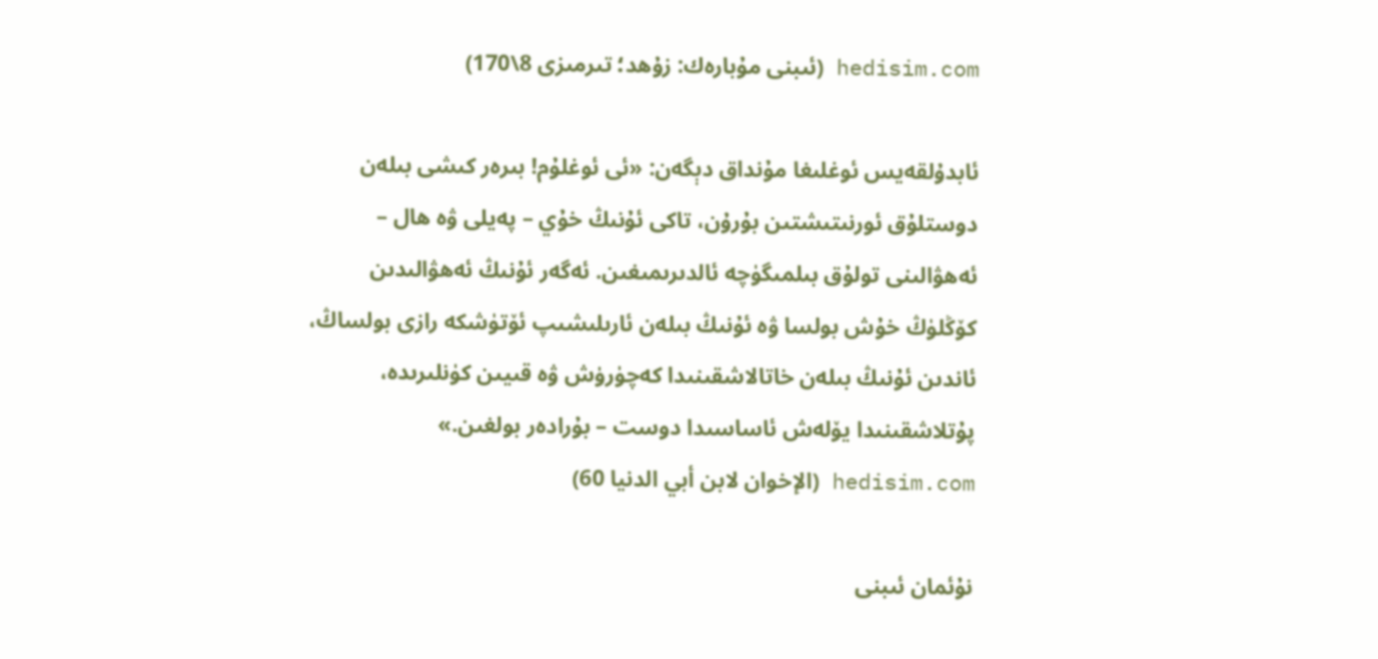hedisim.com (ئىبنى مۇبارەك: زۇھد؛ تىرمىزى 8\170)

ئابدۇلقەيس ئوغلىغا مۇنداق دېگەن: «ئى ئوغلۇم! بىرەر كىشى بىلەن دوستلۇق ئورنىتىشتىن بۇرۇن، تاكى ئۇنىڭ خۇي – پەيلى ۋە ھال – ئەھۋالىنى تولۇق بىلمىگۈچە ئالدىرىمىغىن. ئەگەر ئۇنىڭ ئەھۋالىدىن كۆڭلۈڭ خۇش بولسا ۋە ئۇنىڭ بىلەن ئارىلىشىپ ئۆتۈشكە رازى بولساڭ، ئاندىن ئۇنىڭ بىلەن خاتالاشقىنىدا كەچۈرۈش ۋە قىيىن كۈنلىرىدە، پۇتلاشقىنىدا يۆلەش ئاساسىدا دوست – بۇرادەر بولغىن.» hedisim.com (الإخوان لابن أبي الدنيا 60)

نۇئمان ئىبنى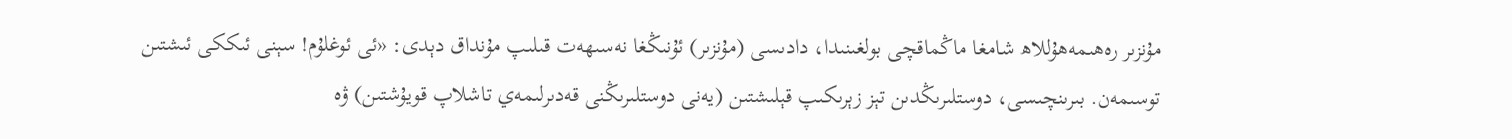مۇنزىر رەھىمەھۇللاھ شامغا ماڭماقچى بولغىنىدا، دادىسى (مۇنزىر) ئۇنىڭغا نەسىھەت قىلىپ مۇنداق دېدى: «ئى ئوغلۇم! سېنى ئىككى ئىشتىن توسىمەن. بىرىنچىسى، دوستلىرىڭدىن تېز زېرىكىپ قېلىشتىن (يەنى دوستلىرىڭنى قەدىرلىمەي تاشلاپ قويۇشتىن) ۋە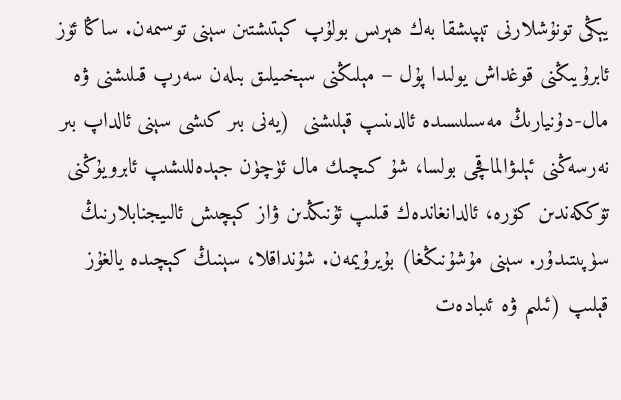يېڭى تونۇشلارنى تېپىشقا بەك ھېرىس بولۇپ كېتىشتىن سېنى توسىمەن. ساڭا ئۆز ئابرۇيىڭنى قوغداش يولىدا پۇل – مېلىڭنى سېخىيلىق بىلەن سەرپ قىلىشنى ۋە مال-دۇنيارىڭ مەسىلىسىدە ئالدىنىپ قېلىشنى  (يەنى بىر كىشى سېنى ئالداپ بىر نەرسەڭنى ئېلىۋالماقچى بولسا، شۇ كىچىك مال ئۈچۈن جېدەللىشىپ ئابرويۇڭنى تۆككەندىن كۆرە، ئالدانغاندەك قىلىپ ئۇنىڭدىن ۋاز كېچىش ئالىيجنابلارنىڭ سۈپىتىدۇر. سېنى مۇشۇنىڭغا) بۇيرۇيمەن. شۇنداقلا، سېنىڭ كېچىدە يالغۇز قېلىپ (ئىلىم ۋە ئىبادەت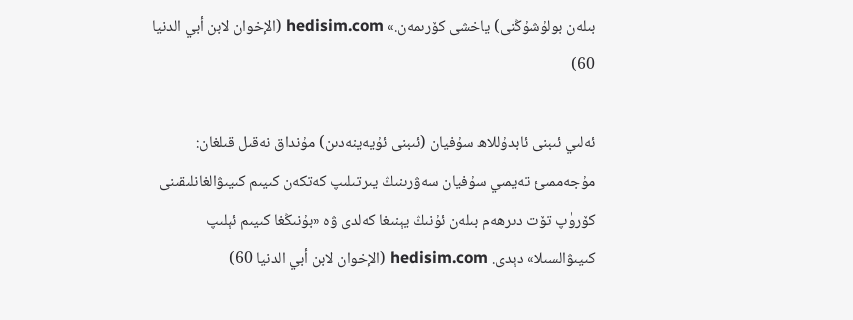بىلەن بولۇشۇڭنى) ياخشى كۆرىمەن.» hedisim.com (الإخوان لابن أبي الدنيا 60)

ئەلىي ئىبنى ئابدۇللاھ سۇفيان (ئىبنى ئۇيەينەدىن) مۇنداق نەقىل قىلغان: مۇجەممىئ تەيمىي سۇفيان سەۋرىنىڭ يىرتىلىپ كەتكەن كىيىم كىيىۋالغانلىقىنى كۆرۈپ تۆت دىرھەم بىلەن ئۇنىڭ يېنىغا كەلدى ۋە «بۇنىڭغا كىيىم ئېلىپ كىيىۋالسىلا» دېدى. hedisim.com (الإخوان لابن أبي الدنيا 60)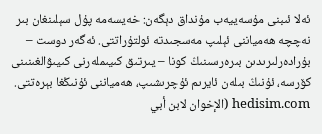ئەلا ئىبنى مۇسەييەب مۇنداق دېگەن: خەيسەمە پۇل سېلىنغان بىر نەچچە ھەمياننى ئېلىپ مەسجىدتە ئولتۇراتتى. ئەگەر دوست – بۇرادەرلىرىدىن بىرەرسىنىڭ كونا – يىرتىق كىيىملەرنى كىيىۋالغىنىنى كۆرسە، ئۇنىڭ بىلەن ئايرىم ئۇچرىشىپ، ھەمياننى ئۇنىڭغا بېرەتتى.  hedisim.com (الإخوان لابن أبي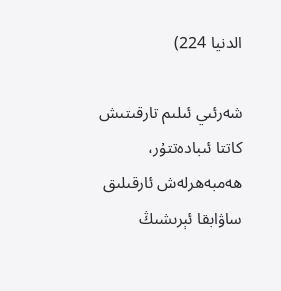الدنيا 224)

شەرئىي ئىلىم تارقىتىش كاتتا ئىبادەتتۇر، ھەمبەھرلەش ئارقىلىق ساۋابقا ئېرىشىڭ